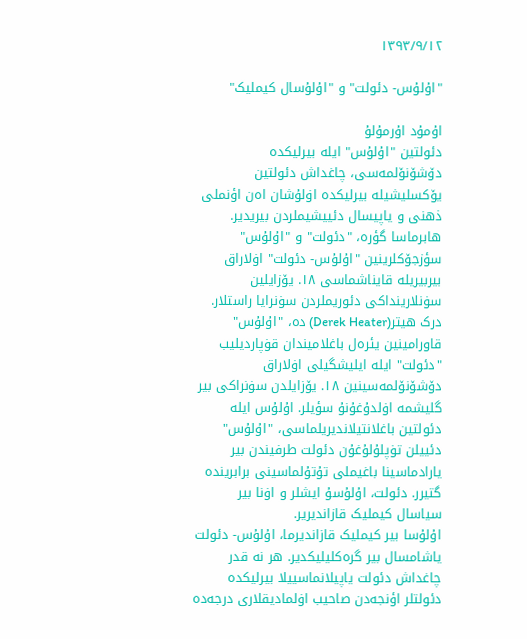۱۳۹۳/۹/۱۲

"اۇلۇس- دئولت" و "اۇلۇسال کیملیک"

اۇمۇد اۇرمۇلۇ
دئولتین "اۇلۇس" ایله بیرلیکده دۆشۆنۆلمه‌سی، چاغداش دئولتین یۆکسلیشیله بیرلیکده اۏلۇشان اه‌ن اؤنملی ذهنی و یاپیسال دئییشیملردن بیریدیر. هابرماسا گؤره، "دئولت" و "اۇلۇس" سؤزجۆکلرینین "اۇلۇس- دئولت" اۏلاراق بیربیریله قایناشماسی ۱۸. یۆزایلین سۏنلارینداکی دئوریملردن سۏنرایا راستلار. درک هیتر(Derek Heater) ده، "اۇلۇس" قاورامینین یئره‌ل باغلامیندان قۏپاردیلیب "دئولت" ایله ایلیشگیلی اۏلاراق دۆشۆنۆلمه‌سینین ۱۸. یۆزایلدن سۏنراکی بیر گلیشمه اۏلدۇغۇنۇ سؤیلر. اۇلۇس ایله دئولتین باغلانتیلاندیریلماسی، "اۇلۇس" دئییلن تۏپلۇلۇغۇن دئولت طرفیندن بیر یارادماسینا باغیملی تۇتۇلماسینی برابرینده گتیرر. دئولت، اۇلۇسۇ ایشلر و اۏنا بیر سیاسال کیملیک قازاندیریر.
اۇلۇسا بیر کیملیک قازاندیرما، اۇلۇس- دئولت یاشامسال بیر گره‌کلیلیکدیر. هر نه قدر چاغداش دئولت یاپیلانماسییلا بیرلیکده دئولتلر اؤنجه‌دن صاحیب اۏلمادیقلاری درجه‌ده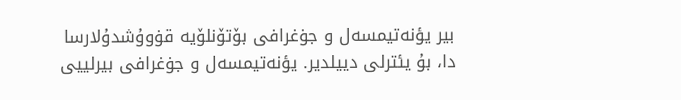بیر یؤنه‌تیمسه‌ل و جۏغرافی بۆتۆنلۆیه قۏوۇشدۇلارسا دا، بۇ یئترلی دییلدیر. یؤنه‌تیمسه‌ل و جۏغرافی بیرلییی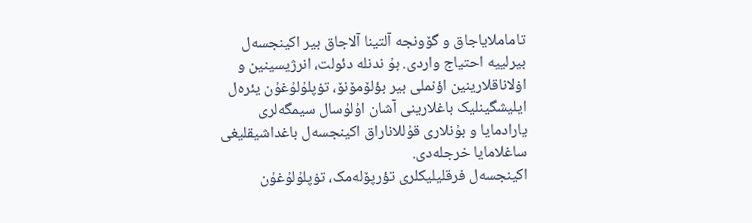تاماملایاجاق و گۆونجه آلتینا آلاجاق بیر اکینجسه‌ل بیرلییه احتیاج واردی. بۇ ندنله دئولت، انرژیسینین و اۏلاناقلارینین اؤنملی بیر بؤلۆمۆنۆ، تۏپلۇلۇغۇن یئره‌ل ایلیشگینلیک باغلارینی آشان اۇلۇسال سیمگه‌لری یارادمایا و بۇنلاری قۇللاناراق اکینجسه‌ل باغداشیقلیغی ساغلامایا خرجله‌دی.
اکینجسه‌ل فرقلیلیکلری تؤرپۆله‌مک، تۏپلۇلۇغۇن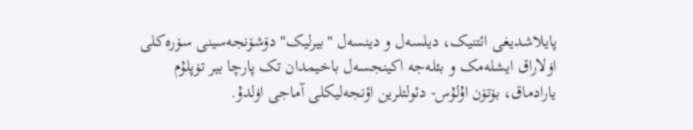پایلاشدیغی ائتنیک، دیلسه‌ل و دینسه‌ل "بیرلیک" دۆشۆنجه‌سینی سۆره‌کلی اۏلاراق ایشله‌مک و بئله‌جه اکینجسه‌ل باخیمدان تک پارچا بیر تۏپلۇم یارادماق، بۆتۆن اۇلۇس- دئولتلرین اؤنجه‌لیکلی آماجی اۏلدۇ.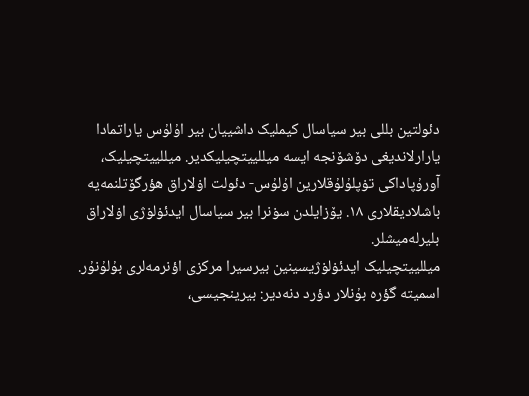دئولتین بللی بیر سیاسال کیملیک داشییان بیر اۇلۇس یاراتمادا یارارلاندیغی دۆشۆنجه ایسه میللییتچیلیکدیر. میللییتچیلیک، آورۇپاداکی تۏپلۇلۇقلارین اۇلۇس- دئولت اۏلاراق هؤرگۆتلنمه‌یه باشلادیقلاری ۱۸. یۆزایلدن سۏنرا بیر سیاسال ایدئۏلۏژی اۏلاراق بلیرله‌میشلر.
میللییتچیلیک ایدئۏلۏژیسینین بیرسیرا مرکزی اؤنرمه‌لری بۇلۇنۇر. اسمیته گؤره بۇنلار دؤرد دنه‌دیر: بیرینجیسی،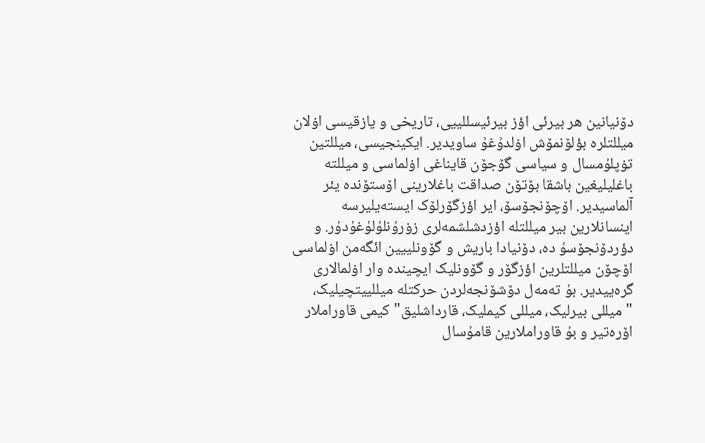دۆنیانین هر بیرئی اؤز بیرئیسللییی، تاریخی و یازقیسی اۏلان میللتلره بؤلۆنمۆش اۏلدۇغۇ ساویدیر. ایکینجیسی، میللتین تۏپلۇمسال و سیاسی گۆجۆن قایناغی اۏلماسی و میللته باغلیلیغین باشقا بۆتۆن صداقت باغلارینی اۆستۆنده یئر آلماسیدیر. اۆچۆنجۆسۆ، ایر اؤزگۆرلۆک ایسته‌یلیرسه اینسانلارین بیر میللتله اؤزدشلشمه‌لری زۏرۇنلۇلۇغۇدۇر. و دؤردۆنجۆسۇ ده، دۆنیادا باریش و گۆونلییین ائگه‌من اۏلماسی اۆچۆن میللتلرین اؤزگۆر و گۆونلیک ایچینده وار اۏلمالاری گره‌ییدیر. بۇ ته‌مه‌ل دۆشۆنجه‌لردن حرکتله میللییتچیلیک، "میللی بیرلیک، میللی کیملیک، قارداشلیق" کیمی قاوراملار اۆره‌تیر و بۇ قاوراملارین قامۇسال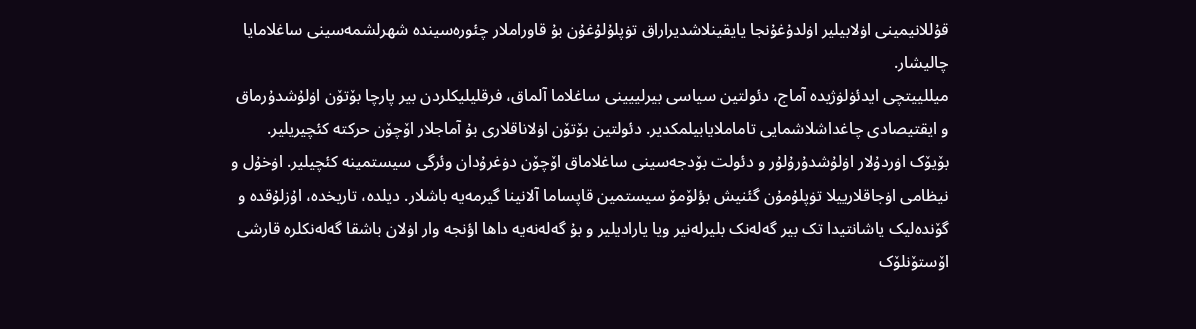قۇللانیمینی اۏلابیلیر اۏلدۇغۇنجا یایقینلاشدیراراق تۏپلۇلۇغۇن بۇ قاوراملار چئوره‌سینده شهرلشمه‌سینی ساغلامایا چالیشار.
میللییتچی ایدئۏلۏژیده آماج، دئولتین سیاسی بیرلییینی ساغلاما آلماق، فرقلیلیکلردن بیر پارچا بۆتۆن اۏلۇشدۇرماق و ایقتیصادی چاغداشلاشمایی تاماملایابیلمکدیر. دئولتین بۆتۆن اۏلاناقلاری بۇ آماجلار اۆچۆن حرکته کئچیریلیر. بۆیۆک اۏردۇلار اۏلۇشدۇرۇلۇر و دئولت بۆدجه‌سینی ساغلاماق اۆچۆن دۏغرۇدان وئرگی سیستمینه کئچیلیر. اۏخۇل و نیظامی اۏجاقلارییلا تۏپلۇمۇن گئنیش بؤلۆمۆ سیستمین قاپساما آلانینا گیرمه‌یه باشلار. دیلده، تاریخده، اۇزلۇقده و گۆنده‌لیک یاشانتیدا تک بیر گه‌له‌نک بلیرله‌نیر ویا یارادیلیر و بۇ گه‌له‌نه‌یه‌ داها اؤنجه وار اۏلان باشقا گه‌له‌نکلره قارشی اۆستۆنلۆک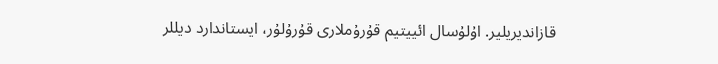قازاندیریلیر. اۇلۇسال ائییتیم قۇرۇملاری قۇرۇلۇر، ایستاندارد دیللر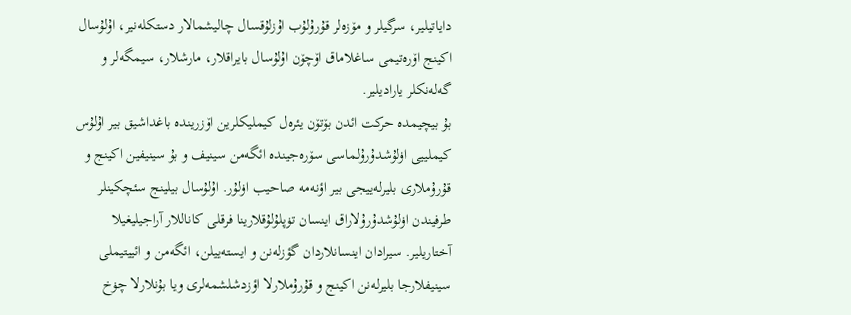دایاتیلیر، سرگیلر و مۆزه‌لر قۇرۇلۇب اۇزلۇقسال چالیشمالار دستکله‌نیر، اۇلۇسال اکینج اۆره‌تیمی ساغلاماق اۆچۆن اۇلۇسال بایراقلار، مارشلار، سیمگه‌لر و گه‌له‌نکلر یارادیلیر.
بۇ بیچیمده حرکت ائدن بۆتۆن یئره‌ل کیملیکلرین اۆز‌رینده باغداشیق بیر اۇلۇس کیملییی اۏلۇشدۇرۇلماسی سۆره‌جینده ائگه‌من سینیف و بۇ سینیفین اکینج و قۇرۇملاری بلیرله‌ییجی بیر اؤنه‌مه صاحیب اۏلۇر. اۇلۇسال بیلینج سئچکینلر طرفیندن اۏلۇشدۇرۇلاراق اینسان تۏپلۇلۇقلارینا فرقلی کاناللار آراجیلیغیلا آختاریلیر. سیرادان اینسانلاردان گؤزله‌نن و ایسته‌ییلن، ائگه‌من و ائییتیملی سینیفلارجا بلیرله‌نن اکینج و قۇرۇملارلا اؤزدشلشمه‌لری ویا بۇنلارلا چۏخ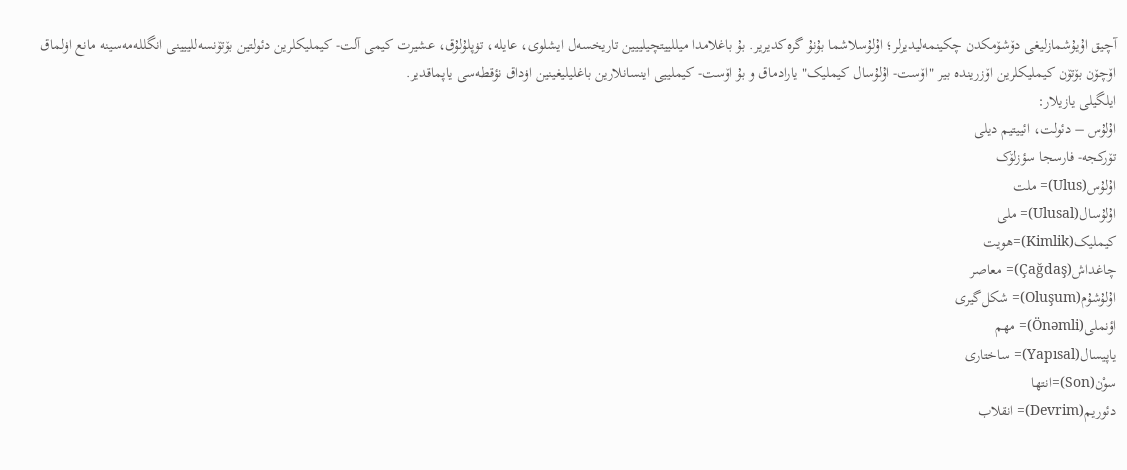آچیق اۇیۇشمازلیغی دۆشۆمکدن چکینمه‌لیدیرلر؛ اۇلۇسلاشما بۇنۇ گره‌کدیریر. بۇ باغلامدا میللییتچیلییین تاریخسه‌ل ایشلوی، عایله، تۏپلۇلۇق، عشیرت کیمی آلت- کیملیکلرین دئولتین بۆتۆنسه‌للییینی انگلله‌مه‌سینه مانع اۏلماق اۆچۆن بۆتۆن کیملیکلرین اۆزرینده بیر "اۆست- اۇلۇسال کیملیک" یارادماق و بۇ اۆست- کیملییی اینسانلارین باغلیلیغینین اۏداق نؤقطه‌سی یاپماقدیر.
ایلگیلی یازیلار:
اۇلۇس – دئولت، ائییتیم دیلی
تۆرکجه- فارسجا سؤزلۆک
اۇلۇس(Ulus)= ملت
اۇلۇسال(Ulusal)= ملی
کیملیک(Kimlik)=هویت
چاغداش(Çağdaş)= معاصر
اۇلۇشۇم(Oluşum)= شکل‌گیری
اؤنملی(Önəmli)= مهم
یاپیسال(Yapısal)= ساختاری
سوْن(Son)=انتها
دئوریم(Devrim)= انقلاب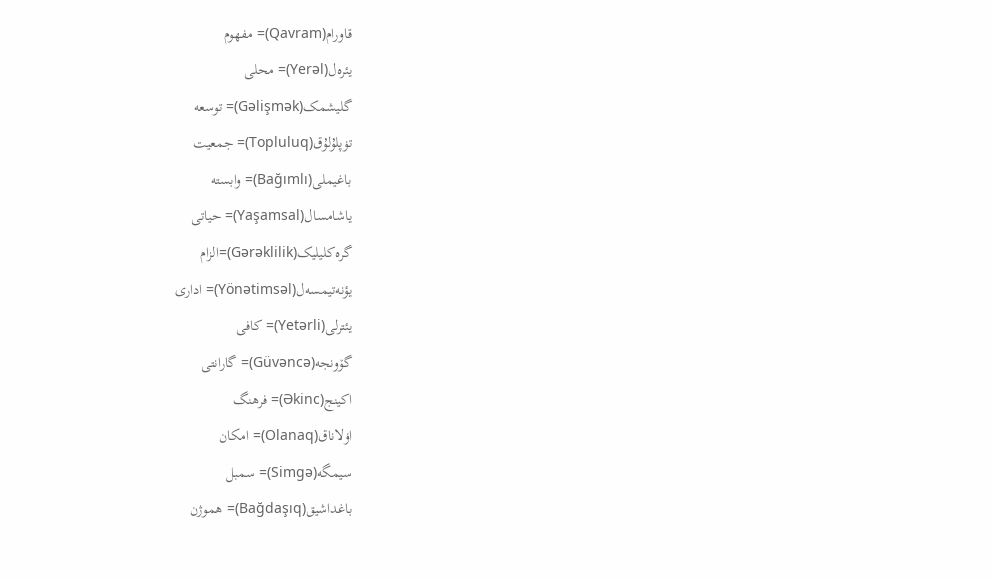قاورام(Qavram)= مفهوم
یئره‌ل(Yerəl)= محلی
گلیشمک(Gəlişmək)= توسعه
تۏپلۇلۇق(Topluluq)= جمعیت
باغیملی(Bağımlı)= وابسته
یاشامسال(Yaşamsal)= حیاتی
گره‌کلیلیک(Gərəklilik)=الزام
یؤنه‌تیمسه‌ل(Yönətimsəl)= اداری
یئترلی(Yetərli)= کافی
گۆونجه(Güvəncə)= گارانتی
اکینج(Əkinc)= فرهنگ
اۏلاناق(Olanaq)= امکان
سیمگه(Simgə)= سمبل
باغداشیق(Bağdaşıq)= هموژن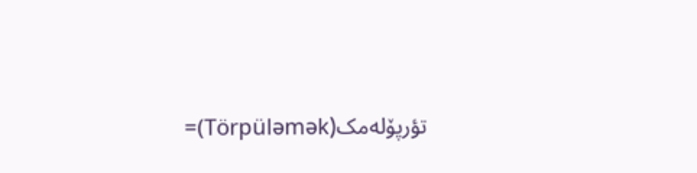تؤرپۆله‌مک(Törpüləmək)=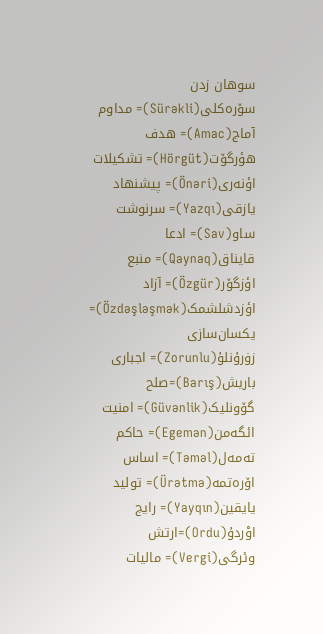سوهان زدن
سۆره‌کلی(Sürəkli)= مداوم
آماج(Amac)= هدف
هؤرگۆت(Hörgüt)= تشکیلات
اؤنه‌ری(Önəri)= پیشنهاد
یازقی(Yazqı)= سرنوشت
ساو(Sav)= ادعا
قایناق(Qaynaq)= منبع
اؤزگۆر(Özgür)= آزاد
اؤزدشلشمک(Özdəşləşmək)= یکسان‌سازی
زۏرۇنلۇ(Zorunlu)= اجباری
باریش(Barış)=صلح
گۆونلیک(Güvənlik)= امنیت
ائگه‌من(Egemən)= حاکم‌
ته‌مه‌ل(Təməl)= اساس
اۆره‌تمه(Ürətmə)= تولید
یایقین(Yayqın)= رایج
اوْردۇ(Ordu)=ارتش
وئرگی(Vergi)= مالیات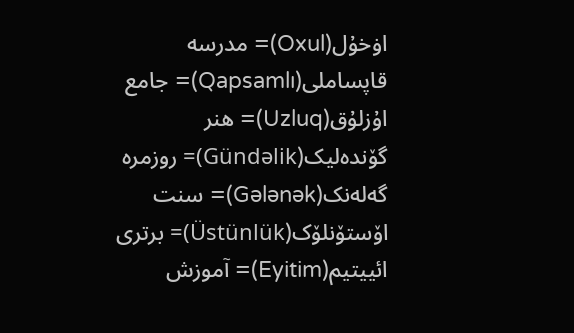اۏخۇل(Oxul)= مدرسه
قاپساملی(Qapsamlı)= جامع
اۇزلۇق(Uzluq)= هنر
گۆنده‌لیک(Gündəlik)= روزمره
گه‌له‌نک(Gələnək)= سنت
اۆستۆنلۆک(Üstünlük)= برتری
ائییتیم(Eyitim)= آموزش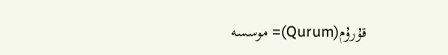قۇرۇم(Qurum)= موسسه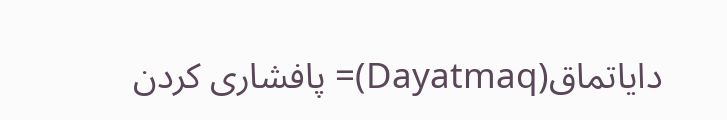دایاتماق(Dayatmaq)= پافشاری کردن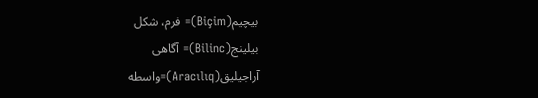بیچیم(Biçim)= فرم، شکل
بیلینج(Bilinc)= آگاهی
آراجیلیق(Aracılıq)=واسطه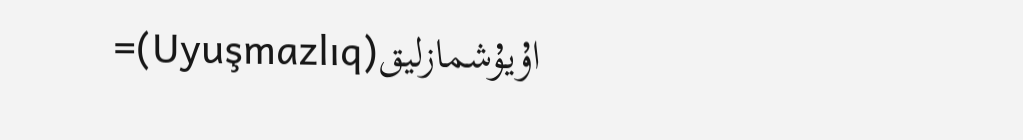اۇیۇشمازلیق(Uyuşmazlıq)=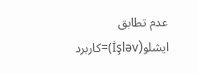عدم تطابق
ایشلو(İşləv)=کاربرد